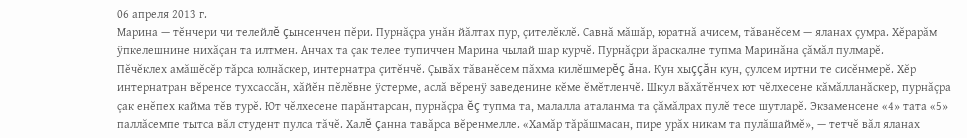06 апреля 2013 г.
Марина — тĕнчери чи телейлĕ çынсенчен пĕри. Пурнăçра унăн йăлтах пур, çителĕклĕ. Савнă мăшăр, юратнă ачисем, тăванĕсем — яланах çумра. Хĕрарăм ÿпкелешнине нихăçан та илтмен. Анчах та çак телее тупиччен Марина чылай шар курчĕ. Пурнăçри ăраскалне тупма Маринăна çăмăл пулмарĕ.
Пĕчĕклех амăшĕсĕр тăрса юлнăскер, интернатра çитĕнчĕ. Çывăх тăванĕсем пăхма килĕшмерĕç ăна. Кун хыççăн кун, çулсем иртни те сисĕнмерĕ. Хĕр интернатран вĕренсе тухсассăн, хăйĕн пĕлĕвне ÿстерме, аслă вĕренÿ заведенине кĕме ĕмĕтленчĕ. Шкул вăхăтĕнчех ют чĕлхесене кăмăлланăскер, пурнăçра çак енĕпех кайма тĕв турĕ. Ют чĕлхесене парăнтарсан, пурнăçра ĕç тупма та, малалла аталанма та çăмăлрах пулĕ тесе шутларĕ. Экзаменсене «4» тата «5» паллăсемпе тытса вăл студент пулса тăчĕ. Халĕ çанна тавăрса вĕренмелле. «Хамăр тăрăшмасан, пире урăх никам та пулăшаймĕ», — тетчĕ вăл яланах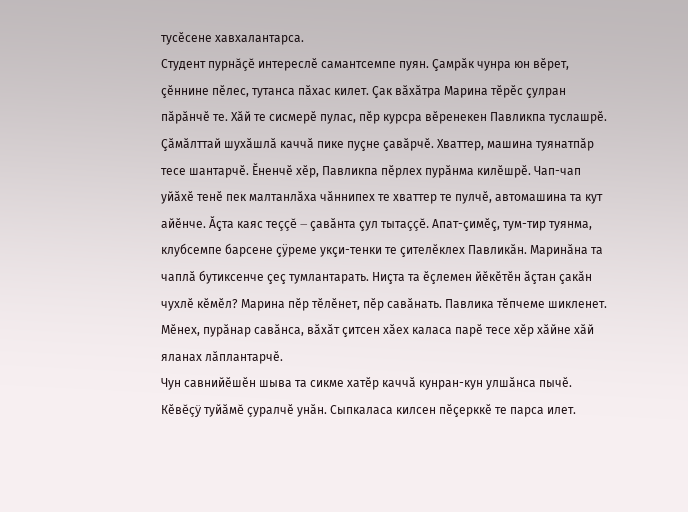тусĕсене хавхалантарса.
Студент пурнăçĕ интереслĕ самантсемпе пуян. Çамрăк чунра юн вĕрет, çĕннине пĕлес, тутанса пăхас килет. Çак вăхăтра Марина тĕрĕс çулран пăрăнчĕ те. Хăй те сисмерĕ пулас, пĕр курсра вĕренекен Павликпа туслашрĕ. Çăмăлттай шухăшлă каччă пике пуçне çавăрчĕ. Хваттер, машина туянатпăр тесе шантарчĕ. Ĕненчĕ хĕр, Павликпа пĕрлех пурăнма килĕшрĕ. Чап-чап уйăхĕ тенĕ пек малтанлăха чăннипех те хваттер те пулчĕ, автомашина та кут айĕнче. Ăçта каяс теççĕ — çавăнта çул тытаççĕ. Апат-çимĕç, тум-тир туянма, клубсемпе барсене çÿреме укçи-тенки те çителĕклех Павликăн. Маринăна та чаплă бутиксенче çеç тумлантарать. Ниçта та ĕçлемен йĕкĕтĕн ăçтан çакăн чухлĕ кĕмĕл? Марина пĕр тĕлĕнет, пĕр савăнать. Павлика тĕпчеме шикленет. Мĕнех, пурăнар савăнса, вăхăт çитсен хăех каласа парĕ тесе хĕр хăйне хăй яланах лăплантарчĕ.
Чун савнийĕшĕн шыва та сикме хатĕр каччă кунран-кун улшăнса пычĕ. Кĕвĕçÿ туйăмĕ çуралчĕ унăн. Сыпкаласа килсен пĕçерккĕ те парса илет.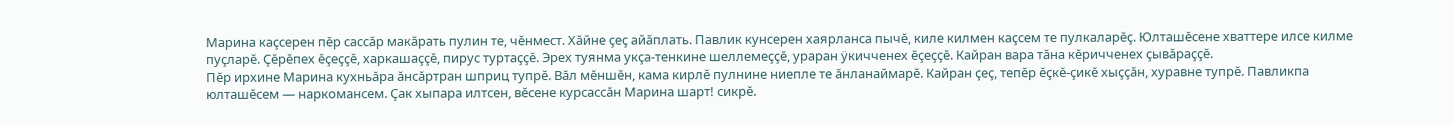Марина каçсерен пĕр сассăр макăрать пулин те, чĕнмест. Хăйне çеç айăплать. Павлик кунсерен хаярланса пычĕ, киле килмен каçсем те пулкаларĕç. Юлташĕсене хваттере илсе килме пуçларĕ. Çĕрĕпех ĕçеççĕ, харкашаççĕ, пирус туртаççĕ. Эрех туянма укçа-тенкине шеллемеççĕ, ураран ÿкичченех ĕçеççĕ. Кайран вара тăна кĕричченех çывăраççĕ.
Пĕр ирхине Марина кухньăра ăнсăртран шприц тупрĕ. Вăл мĕншĕн, кама кирлĕ пулнине ниепле те ăнланаймарĕ. Кайран çеç, тепĕр ĕçкĕ-çикĕ хыççăн, хуравне тупрĕ. Павликпа юлташĕсем — наркомансем. Çак хыпара илтсен, вĕсене курсассăн Марина шарт! сикрĕ.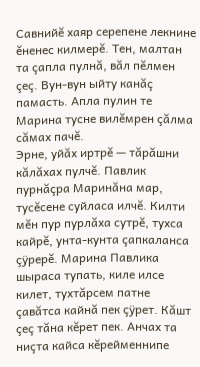Савнийĕ хаяр серепене лекнине ĕненес килмерĕ. Тен, малтан та çапла пулнă, вăл пĕлмен çеç. Вун-вун ыйту канăç памасть. Апла пулин те Марина тусне вилĕмрен çăлма сăмах пачĕ.
Эрне, уйăх иртрĕ — тăрăшни кăлăхах пулчĕ. Павлик пурнăçра Маринăна мар, тусĕсене суйласа илчĕ. Килти мĕн пур пурлăха сутрĕ, тухса кайрĕ, унта-кунта çапкаланса çÿрерĕ. Марина Павлика шыраса тупать, киле илсе килет, тухтăрсем патне çавăтса кайнă пек çÿрет. Кăшт çеç тăна кĕрет пек. Анчах та ниçта кайса кĕрейменнипе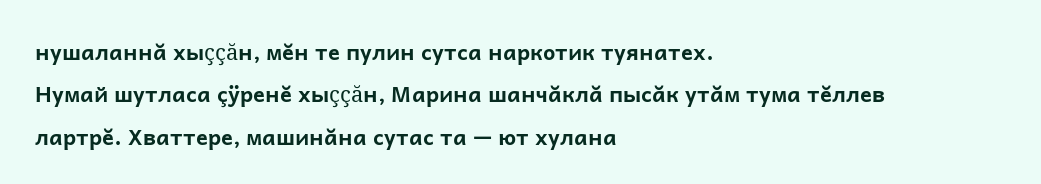нушаланнă хыççăн, мĕн те пулин сутса наркотик туянатех.
Нумай шутласа çÿренĕ хыççăн, Марина шанчăклă пысăк утăм тума тĕллев лартрĕ. Хваттере, машинăна сутас та — ют хулана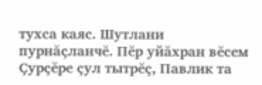тухса каяс. Шутлани пурнăçланчĕ. Пĕр уйăхран вĕсем Çурçĕре çул тытрĕç, Павлик та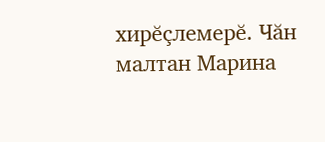хирĕçлемерĕ. Чăн малтан Марина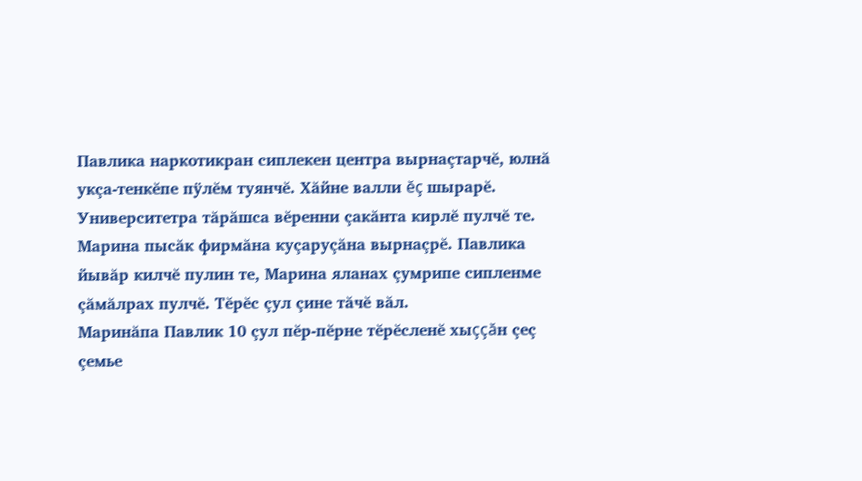Павлика наркотикран сиплекен центра вырнаçтарчĕ, юлнă укçа-тенкĕпе пÿлĕм туянчĕ. Хăйне валли ĕç шырарĕ. Университетра тăрăшса вĕренни çакăнта кирлĕ пулчĕ те. Марина пысăк фирмăна куçаруçăна вырнаçрĕ. Павлика йывăр килчĕ пулин те, Марина яланах çумрипе сипленме çăмăлрах пулчĕ. Тĕрĕс çул çине тăчĕ вăл.
Маринăпа Павлик 10 çул пĕр-пĕрне тĕрĕсленĕ хыççăн çеç çемье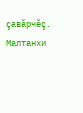çавăрчĕç. Малтанхи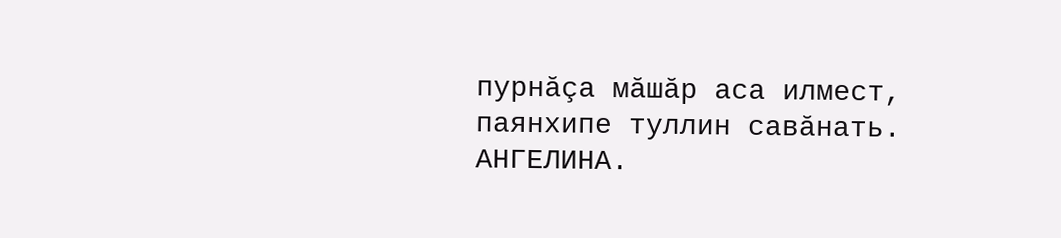пурнăçа мăшăр аса илмест, паянхипе туллин савăнать.
АНГЕЛИНА.